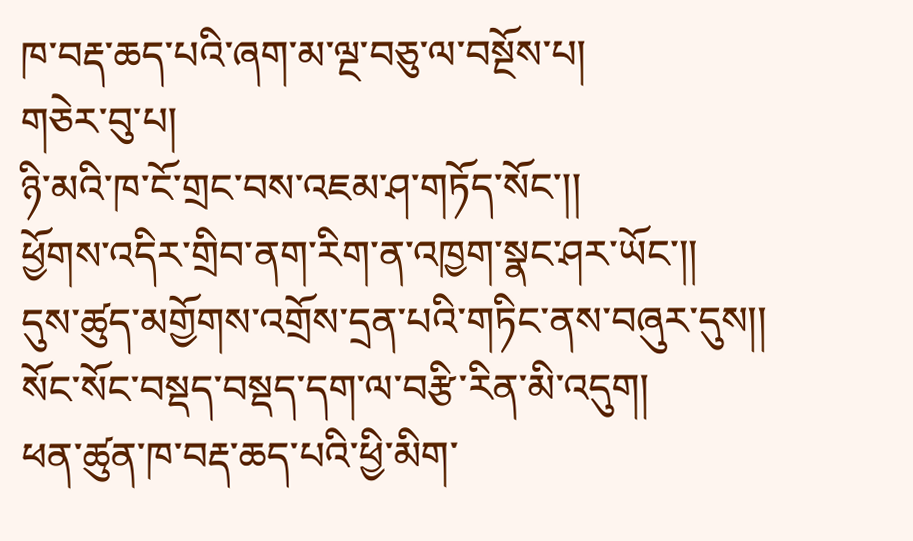ཁ་བརྡ་ཆད་པའི་ཞག་མ་ལྔ་བཅུ་ལ་བསྔོས་པ།
གཅེར་བུ་པ།
ཉི་མའི་ཁ་ངོ་གྲང་བས་འཇམ་ཤ་གཏོད་སོང་།།
ཕྱོགས་འདིར་གྲིབ་ནག་རིག་ན་འཁྱག་སྣང་ཤར་ཡོང་།།
དུས་ཚུད་མགྱོགས་འགྲོས་དྲན་པའི་གཏིང་ནས་བཞུར་དུས།།
སོང་སོང་བསྡད་བསྡད་དག་ལ་བརྩི་རིན་མི་འདུག།
ཕན་ཚུན་ཁ་བརྡ་ཆད་པའི་ཕྱི་མིག་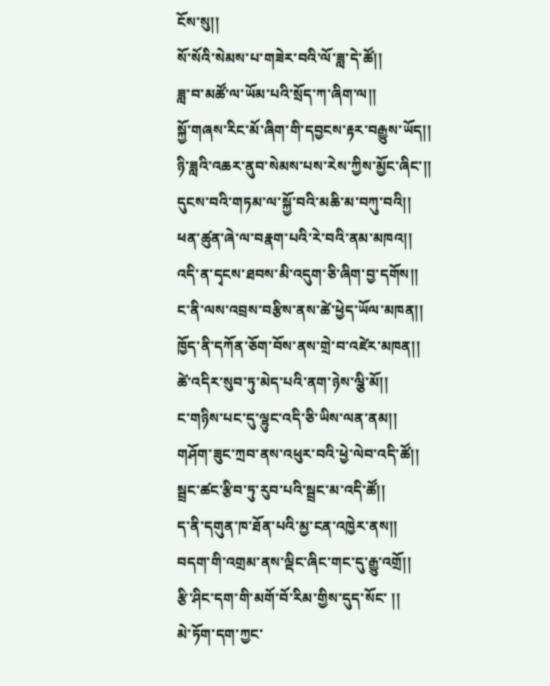ངོས་སུ།།
སོ་སོའི་སེམས་པ་གཟེར་བའི་ལོ་ཟླ་དེ་ཚོ།།
ཟླ་བ་མཚོ་ལ་ཡོམ་པའི་སྲོད་ཀ་ཞིག་ལ།།
སྐྱོ་གཞས་རིང་མོ་ཞིག་གི་དབྱངས་རྟར་བརྒྱུས་ཡོད།།
ཉི་ཟླའི་འཆར་ནུབ་སེམས་པས་རེས་ཀྱིས་མྱོང་ཞིང་།།
དུངས་བའི་གཏམ་ལ་སྐྱོ་བའི་མཆི་མ་བཀུ་བའི།།
ཕན་ཚུན་ཞེ་ལ་བརྣག་པའི་རེ་བའི་ནམ་མཁའ།།
འདི་ན་དྭངས་ཐབས་མི་འདུག་ཅི་ཞིག་བྱ་དགོས།།
ང་ནི་ལས་འབྲས་བརྩིས་ནས་ཚེ་ཕྱེད་ཡོལ་མཁན།།
ཁྱོད་ནི་དཀོན་ཅོག་བོས་ནས་གྲེ་བ་འཛེར་མཁན།།
ཚེ་འདིར་སུབ་ཏུ་མེད་པའི་ནག་ཉེས་ལྕི་མོ།།
ང་གཉིས་པང་དུ་ལྷུང་འདི་ཅི་ཡིས་ལན་ནམ།།
གཤོག་ཟུང་ཀྲབ་ནས་འཕུར་བའི་ཕྱེ་ལེབ་འདི་ཚོ།།
སྦྲང་ཚང་རྩིབ་ཏུ་རུབ་པའི་སྦྲང་མ་འདི་ཚོ།།
ད་ནི་དགུན་ཁ་ཐོན་པའི་མྱ་ངན་འཁྱེར་ནས།།
བདག་གི་འགྲམ་ནས་ལྡིང་ཞིང་གང་དུ་རྒྱུ་འགྲོ།།
རྩི་ཤིང་དག་གི་མགོ་བོ་རིམ་གྱིས་དུད་སོང་ །།
མེ་ཏོག་དག་ཀྱང་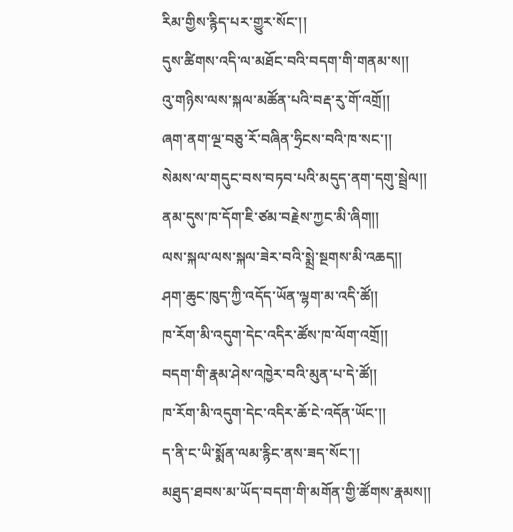རིམ་གྱིས་རྙིད་པར་གྱུར་སོང་།།
དུས་ཚིགས་འདི་ལ་མཐོང་བའི་བདག་གི་གནམ་ས།།
འུ་གཉིས་ལས་སྐལ་མཚོན་པའི་བརྡ་རུ་གོ་འགྲོ།།
ཞག་ནག་ལྔ་བཅུ་རོ་བཞིན་ཧྲིངས་བའི་ཁ་སང་།།
སེམས་ལ་གདུང་བས་བཏབ་པའི་མདུད་ནག་དགུ་སྦྲེལ།།
ནམ་དུས་ཁ་དོག་ཇི་ཙམ་བརྗེས་ཀྱང་མི་ཞིག།།
ལས་སྐལ་ལས་སྐལ་ཟེར་བའི་སྨྲེ་སྔགས་མི་འཆད།།
ཤག་ཆུང་ཁུད་ཀྱི་འདོད་ཡོན་ལྷག་མ་འདི་ཚོ།།
ཁ་རོག་མི་འདུག་དེང་འདིར་ཚོས་ཁ་ལོག་འགྲོ།།
བདག་གི་རྣམ་ཤེས་འཁྱེར་བའི་མུན་པ་དེ་ཚོ།།
ཁ་རོག་མི་འདུག་དེང་འདིར་ཆོ་ངེ་འདོན་ཡོང་།།
ད་ནི་ང་ཡི་སྨོན་ལམ་རྙིང་ནས་ཟད་སོང་།།
མཐུད་ཐབས་མ་ཡོད་བདག་གི་མགོན་གྱི་ཚོགས་རྣམས།།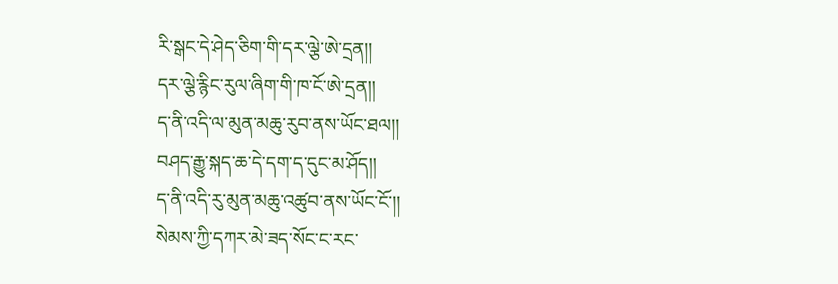རི་སྒང་དེ་ཤེད་ཅིག་གི་དར་ལྕེ་ཨེ་དྲན།།
དར་ལྕེ་རྙིང་རུལ་ཞིག་གི་ཁ་ངོ་ཨེ་དྲན།།
ད་ནི་འདི་ལ་མུན་མཆུ་རུབ་ནས་ཡོང་ཐལ།།
བཤད་རྒྱུ་སྐད་ཆ་དེ་དག་ད་དུང་མ་ཤོད།།
ད་ནི་འདི་རུ་མུན་མཆུ་འཚུབ་ནས་ཡོང་ངོ་།།
སེམས་ཀྱི་དཀར་མེ་ཟད་སོང་ང་རང་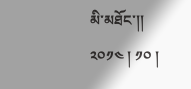མི་མཐོང་།།
༢༠༡༤ ། ༡༠ །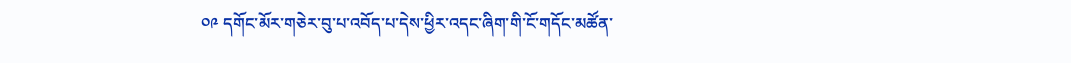༠༩ དགོང་མོར་གཅེར་བུ་པ་འབོད་པ་དེས་ཕྱིར་འདང་ཞིག་གི་ངོ་གདོང་མཚོན་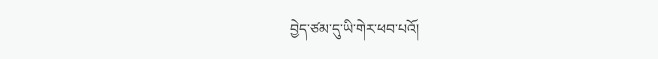བྱེད་ཙམ་དུ་ཡི་གེར་ཕབ་པའོ།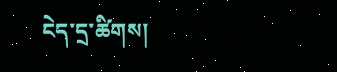ངེད་དྲ་ཚིགས།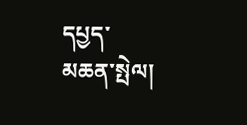དཔྱད་མཆན་སྤེལ།